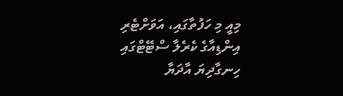މިއީ މި ހަފުތާގައި، އަވަށްޓެރި އިންޑިއާގެ ކެރެލާ ސްޓޭޓްގައި ހިނގާދިޔަ އާދަޔާ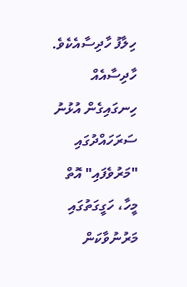ހިލާފު ހާދިސާއެކެވެ. ހާދިސާއެއް ހިނގައިގެން އުޅުނު ސަރަހައްދުގައި "މަރުވެފައި" އޮތް މީހާ، ހަގީގަތުގައި މަރުނުވާކަން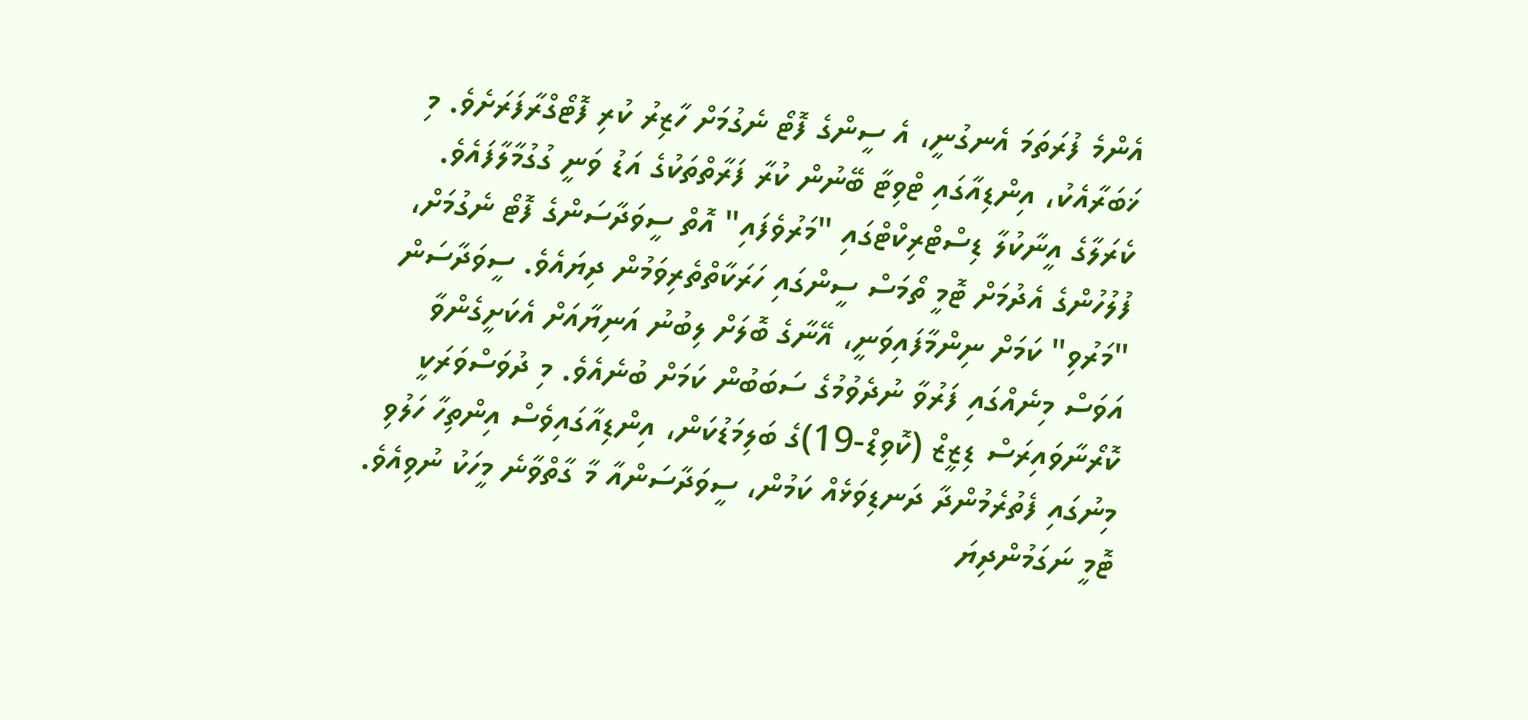އެންމެ ފުރަތަމަ އެނގުނީ، އެ ސީންގެ ފޮޓޯ ނެގުމަށް ހާޒިރު ކުރި ފޮޓޯގްރާފަރަށެވެ. މި ޚަބަރާއެކު، އިންޑިއާގައި ޓްވިޓާ ބޭނުން ކުރާ ފަރާތްތަކުގެ އަޑު ވަނީ ގުގުމާލާފައެވެ.
ކެރަލާގެ އީނާކުލާ ޑިސްޓްރިކްޓްގައި "މަރުވެފައި" އޮތް ސީވަދާސަންގެ ފޮޓޯ ނެގުމަށް، ފުލުހުންގެ އެދުމަށް ޓޮމީ ތޯމަސް ސީންގައި ހަރަކާތްތެރިވަމުން ދިޔައެވެ. ސީވަދާސަން "މަރުވި" ކަމަށް ނިންމާފައިވަނީ، އޭނާގެ ބޮލަށް ލިބުނު އަނިޔާއަށް އެކަށީގެންވާ އަވަސް މިނެއްގައި ފަރުވާ ނުދެވުމުގެ ސަބަބުން ކަމަށް ބުނެއެވެ. މި ދުވަސްވަރަކީ ކޮރޯނާވައިރަސް ޑިޒީޒް (ކޮވިޑް-19)ގެ ބަލިމަޑުކަން، އިންޑިއާގައިވެސް އިންތިހާ ހަލުވި މިނުގައި ފެތުރެމުންދާ ދަނޑިވަޅެއް ކަމުން، ސީވަދާސަންއާ މާ ގާތްވާނެ މީހަކު ނުވިއެވެ.
ޓޮމީ ނަގަމުންދިޔަ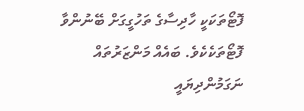ފޮޓޯތަކަކީ ހާދިސާގެ ތަހުގީގަށް ބޭނުންވާ ފޮޓޯތަކެކެވެ. ބައެއް މަންޒަރުތައް ނަގަމުންދިޔައީ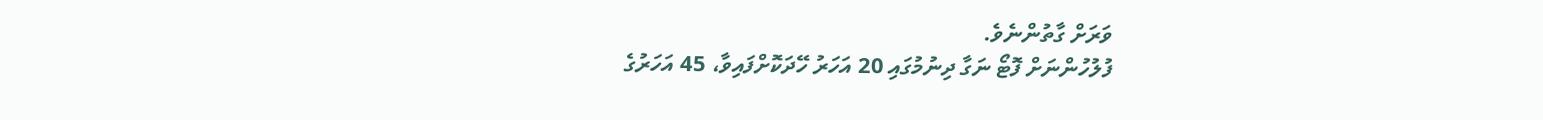ވަރަށް ގާތުންނެވެ.
ފުލުހުންނަށް ފޮޓޯ ނަގާ ދިނުމުގައި 20 އަހަރު ހޭދަކޮށްފައިވާ، 45 އަހަރުގެ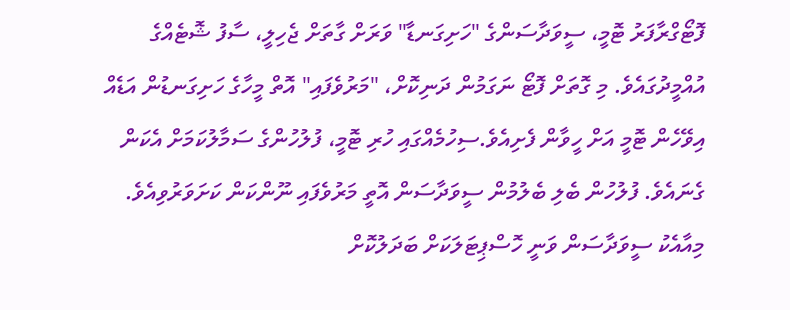ފޮޓޯގްރާފަރު ޓޮމީ، ސީވަދާސަންގެ "ހަށިގަނޑާ" ވަރަށް ގާތަށް ޖެހިލީ، ސާފު ޝޮޓެއްގެ އުއްމީދުގައެވެ. މި ގޮތަށް ފޮޓޯ ނަގަމުން ދަނިކޮށް، "މަރުވެފައި" އޮތް މީހާގެ ހަށިގަނޑުން އަޑެއް އިވޭހެން ޓޮމީ އަށް ހީވާން ފެށިއެވެ.ސިހުމެއްގައި ހުރި ޓޮމީ، ފުލުހުންގެ ސަމާލުކަމަށް އެކަން ގެނައެވެ. ފުލުހުން ބެލި ބެލުމުން ސީވަދާސަން އޮތީ މަރުވެފައި ނޫންކަން ކަށަވަރުވިއެވެ.
މިއާއެކު ސީވަދާސަން ވަނީ ހޮސްޕިޓަލަކަށް ބަދަލުކޮށް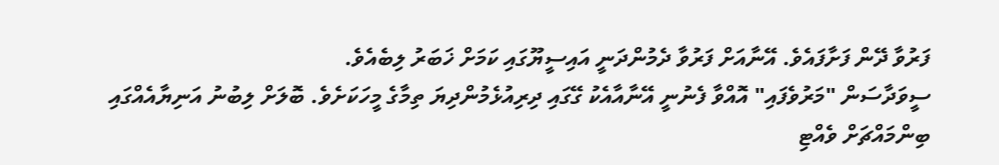ފަރުވާ ދޭން ފަށާފައެވެ. އޭނާއަށް ފަރުވާ ދެމުންދަނީ އައިސީޔޫގައި ކަމަށް ޚަބަރު ލިބެއެވެ.
ސީވަދާސަން "މަރުވެފައި" އޮއްވާ ފެނުނީ އޭނާއާއެކު ގޭގައި ދިރިއުޅެމުންދިޔަ ތިމާގެ މީހަކަށެވެ. ބޮލަށް ލިބުނު އަނިޔާއެއްގައި ބިންމައްޗަށް ވެއްޓި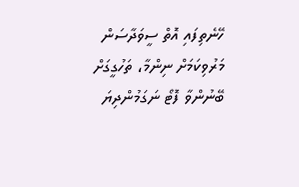ހޭނެތިފައި އޮތް ސީވަދާސަން މަރުވިކަމަށް ނިންމާ، ތަހުގީގަށް ބޭނުންވާ ފޮޓޯ ނަގަމުންދިޔަ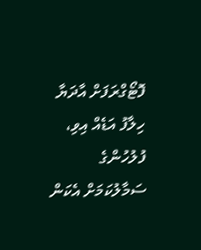ފޮޓޯގްރަފަށް އާދަޔާ ހިލާފު އަޑެއް އިވި، ފުލުހުންގެ ސަމާލުކަމަށް އެކަން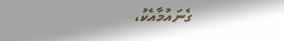ގެނައުމާއެކު،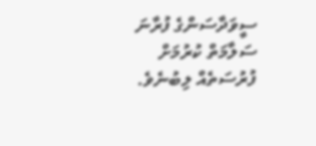ސީވަދާސަންގެ ފުރާނަ ސަލާމަތް ކުރުމަށް ފުރުސަތެއް ލިބުނެވެ.